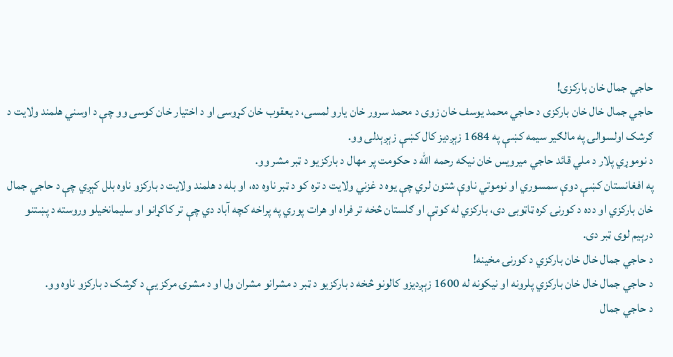حاجي جمال خان بارکزی!
حاجي جمال خال خان بارکزی د حاجي محمد یوسف خان زوی د محمد سرور خان یارو لمسی، د یعقوب خان کړوسی او د اختیار خان کوسی وو چې د اوسني هلمند ولایت د ګرشک اولسوالۍ په مالګیر سیمه کښې په 1684 زېږدیز کال کښې زېږېدلی وو.
د نوموړي پلار د ملي قائد حاجي میرویس خان نیکه رحمه الله د حکومت پر مهال د بارکزیو د ټبر مشر وو.
په افغانستان کښې دوې سمسوري او نوموتي ناوې شتون لري چې يوه د غزني ولایت د تره کو د ټبر ناوه ده، او بله د هلمند ولایت د بارکزو ناوه بلل کېږي چې د حاجي جمال خان بارکزي او دده د کورنۍ کره ټاټوبی دی، بارکزي له کوټې او ګلستان څخه تر فراه او هرات پوري په پراخه کچه آباد دي چې تر کاکړانو او سلیمانخیلو وروسته د پښتنو درېیم لوی ټبر دی.
د حاجي جمال خال خان بارکزي د کورنۍ مخینه!
د حاجي جمال خال خان بارکزي پلرونه او نیکونه له 1600 زېږدیزو کالونو څخه د بارکزیو د ټبر د مشرانو مشران ول او د مشرۍ مرکز یې د ګرشک د بارکزو ناوه وو.
د حاجي جمال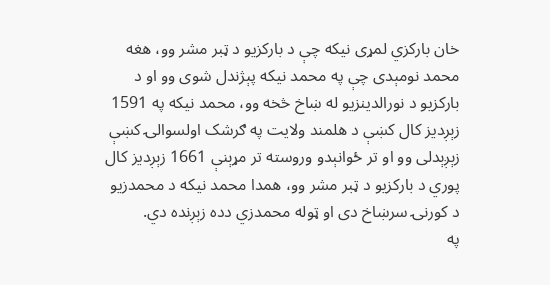خان بارکزي لمړی نيکه چې د بارکزیو د ټبر مشر وو، هغه محمد نومېدی چې په محمد نیکه پېژندل شوی وو او د بارکزیو د نورالدینزیو له ښاخ څخه وو، محمد نیکه په 1591 زېږدیز کال کښې د هلمند ولایت په ګرشک اولسوالۍ کښې زېږېدلی وو او تر ځوانېدو وروسته تر مړېنې 1661 زېږدیز کال پوري د بارکزیو د ټبر مشر وو، همدا محمد نیکه د محمدزیو د کورنۍ سرښاخ دی او ټوله محمدزي دده زېږنده دي.
په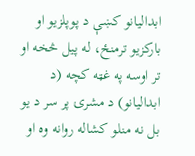ابدالیانو کښې د پوپلزیو او بارکزیو ترمنځ، له پیل څخه او تر اوسه په غټه کچه (د ابدالیانو) د مشرۍ پر سر د یو بل نه منلو کشاله روانه وه او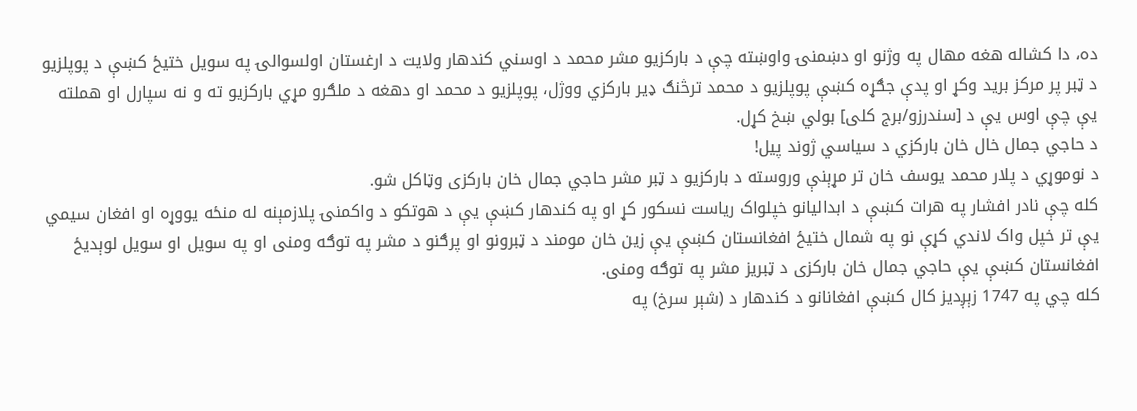ده، دا کشاله هغه مهال په وژنو او دښمنۍ واوښته چې د بارکزیو مشر محمد د اوسني کندهار ولایت د ارغستان اولسوالۍ په سویل ختیځ کښې د پوپلزیو د ټبر پر مرکز بريد وکړ او پدې جګړه کښې پوپلزیو د محمد ترڅنګ ډیر بارکزي ووژل، پوپلزیو د محمد او دهغه د ملګرو مړي بارکزیو ته و نه سپارل او هملته یې چې اوس یې د [سندرزو/برج کلی] بولي ښخ کړل.
د حاجي جمال خال خان بارکزي د سیاسي ژوند پیل!
د نوموړي د پلار محمد یوسف خان تر مړېنې وروسته د بارکزیو د ټبر مشر حاجي جمال خان بارکزی وټاکل شو.
کله چې نادر افشار په هرات کښې د ابدالیانو خپلواک ریاست نسکور کړ او په کندهار کښې یې د هوتکو د واکمنۍ پلازمېنه له منځه یووړه او افغان سیمي یې تر خپل واک لاندي کړې نو په شمال ختیځ افغانستان کښې یې زین خان مومند د ټبرونو او پرګنو د مشر په توګه ومنی او په سویل او سویل لوېدیځ افغانستان کښې یې حاجي جمال خان بارکزی د ټبریز مشر په توګه ومنی.
کله چي په 1747 زېږدیز کال کښې افغانانو د کندهار د (شېر سرخ) په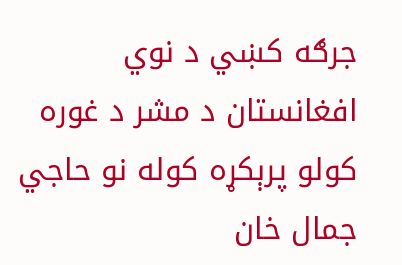جرګه کښي د نوي افغانستان د مشر د غوره کولو پرېکړه کوله نو حاجي جمال خان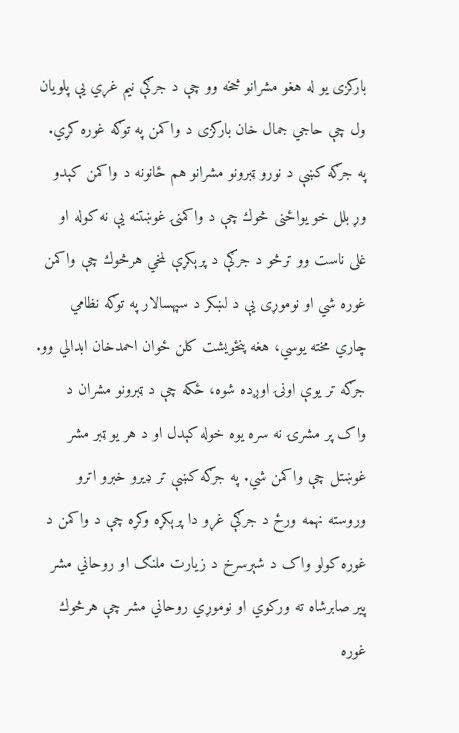بارکزی یو له هغو مشرانو څخه وو چې د جرګې نیم غړي یې پلویان ول چې حاجي جمال خان بارکزی د واکمن په توګه غوره کړي. په جرګه کښې د نورو ټبرونو مشرانو هم ځانونه د واکمن کېدو وړ بلل خو یواځنی څوك چې د واکمنۍ غوښتنه یې نه کوله او غلی ناست وو ترڅو د جرګې د پرېکړې لمخي هرڅوك چې واکمن غوره شي او نوموړی یې د لښکر د سپهسالار په توګه نظامي چاري مخته یوسي، هغه پنځویشت کلن ځوان احمدخان ابدالي وو. جرګه تر یوې اونۍ اوږده شوه، ځکه چې د ټبرونو مشران د واک پر مشرۍ نه سره یوه خوله کېدل او د هر یو ټبر مشر غوښتل چې واکمن شي. په جرګه کښې تر ډیرو خبرو اترو وروسته نهمه ورځ د جرګې غړو دا پرېکړه وکړه چې د واکمن د غوره کولو واک د شېرسرخ د زیارت ملنګ او روحاني مشر پیر صابرشاه ته ورکوي او نوموړي روحاني مشر چې هرڅوك غوره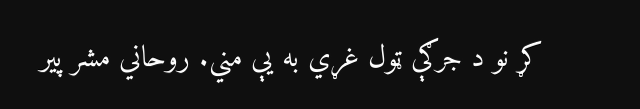کړ نو د جرګې ټول غړي به یې مني. روحاني مشر پير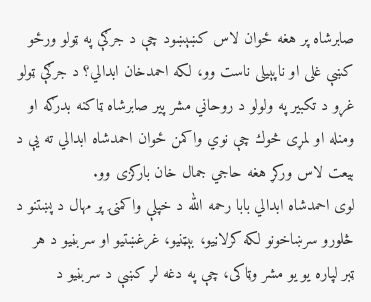صابرشاه پر هغه ځوان لاس کښېښود چې د جرګې په ټولو ورځو کښې غلی او ناپېیلی ناست وو، لکه احمدخان ابدالي؟ د جرګې ټولو غړو د تکبیر په ولولو د روحاني مشر پیر صابرشاه ټاکنه بدرګه او ومنله او لمړی څوك چې نوي واکمن ځوان احمدشاه ابدالي ته یې د بیعت لاس ورکړ هغه حاجي جمال خان بارکزی وو.
لوی احمدشاه ابدالي بابا رحمه الله د خپلې واکمنۍ پر مهال د پښتنو د څلورو سرښاخونو لکه کرلاڼیو، بېټنیو، غرغښتیو او سربڼیو د هر ټبر لپاره یو یو مشر وټاکی، چې په دغه لړ کښې د سربڼیو د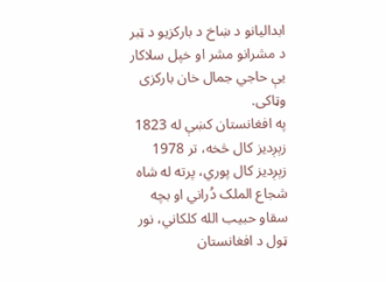ابدالیانو د ښاخ د بارکزیو د ټبر د مشرانو مشر او خپل سلاکار یې حاجي جمال خان بارکزی وټاکی.
په افغانستان کښې له 1823 زېږدیز کال څخه، تر 1978 زېږدیز کال پوري، پرته له شاه شجاع الملک دُراني او بچه سقاو حبیب الله کلکاني، نور ټول د افغانستان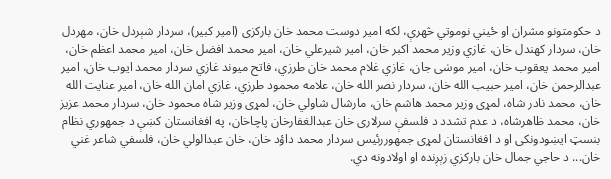د حکومتونو مشران او ځیني نوموتي څهرې، لکه امیر دوست محمد خان بارکزی (امیر کبیر)، سردار شېردل خان، مهردل خان، سردار کهندل خان، غازي وزیر محمد اکبر خان، امیر شیرعلي خان، امیر محمد افضل خان، امیر محمد اعظم خان، امیر محمد یعقوب خان، امیر موسٰی جان، غازي غلام محمد خان طرزي، فاتح میوند غازي سردار محمد ایوب خان، امیر عبدالرحمن خان، امیر حبیب الله خان، سردار نصر الله خان، علامه محمود طرزي، غازي امان الله خان، امیر عنایت الله خان، محمد نادر شاه، لمړی وزیر محمد هاشم خان، مارشال شاولي خان، لمړی وزیر شاه محمود خان، سردار محمد عزیز خان، محمد ظاهرشاه، د عدم تشدد د فلسفې سرلاری خان عبدالغفارخان پاچاخان، په افغانستان کښې د جمهوري نظام بنسټ ایښودونکی او د افغانستان لمړی جمهوررئیس سردار محمد داؤد خان، خان عبدالولي خان، فلسفي شاعر غني خان... د حاجي جمال خان بارکزي زېږنده او اولادونه دي.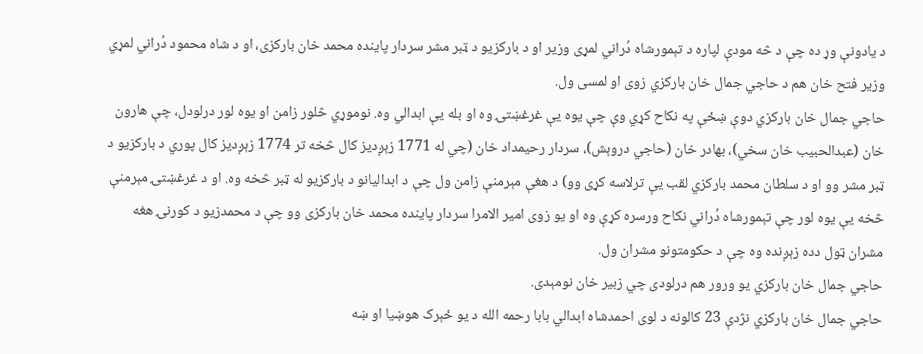د یادونې وړ ده چې د څه مودې لپاره د تېمورشاه دُراني لمړی وزیر او د بارکزیو د ټبر مشر سردار پاینده محمد خان بارکزی، او د شاه محمود دُراني لمړي وزیر فتح خان هم د حاجي جمال خان بارکزي زوی او لمسی ول.
حاجي جمال خان بارکزي دوې ښځې په نکاح کړي وې چې یوه یې غرغښتۍ وه او بله یې ابدالي وه. نوموړي څلور زامن او یوه لور درلودل، چې هارون خان (عبدالحبيب خان سخي)، بهادر خان (حاجي دروېش)، سردار رحيمداد خان (چي له 1771 زېږدیز کال څخه تر 1774 زېږدیز کال پوري د بارکزيو د ټبر مشر وو او د سلطان محمد بارکزي لقب يې ترلاسه کړی وو) د هغې مېرمنې زامن ول چې د ابدالیانو د بارکزیو له ټبر څخه وه. او د غرغښتۍ مېرمنې څخه یې یوه لور چې تېمورشاه دُراني نکاح ورسره کړې وه او یو زوی امير الامرا سردار پاينده محمد خان بارکزی وو چې د محمدزیو د کورنۍ هغه مشران ټول دده زېږنده وه چې د حکومتونو مشران ول.
حاجي جمال خان بارکزي يو ورور هم درلودی چي زبير خان نومېدی.
حاجي جمال خان بارکزي نژدې 23 کالونه د لوی احمدشاه ابدالي بابا رحمه الله د یو ځېرک هوښیا او ښه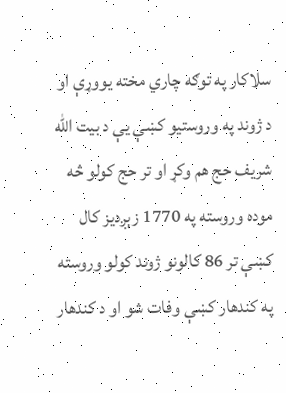سلاکار په توګه چاري مخته یووړې او د ژوند په وروستیو کښې يې د بیت الله شریف حج هم وکړ او تر حج کولو څه موده وروسته په 1770 زېږدیز کال کښې تر 86 کالونو ژوند کولو وروسته په کندهار کښې وفات شو او د کندهار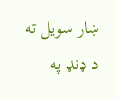ښار سویل ته د ډنډ په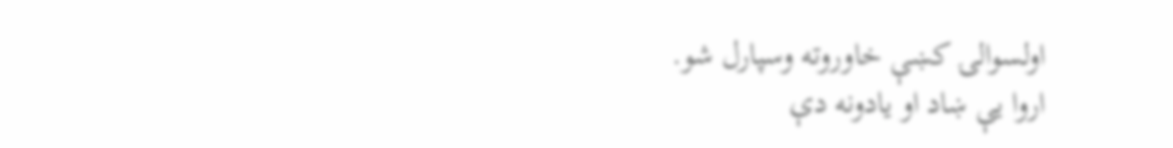اولسوالۍ کښې خاوروته وسپارل شو.
اروا یې ښاد او یادونه دې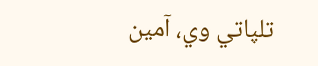تلپاتي وي، آمین